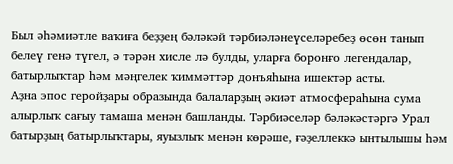Был әһәмиәтле ваҡиға беҙҙең бәләкәй тәрбиәләнеүселәребеҙ өсөн танып белеү генә түгел, ә тәрән хисле лә булды, уларға боронғо легендалар, батырлыҡтар һәм мәңгелек ҡиммәттәр донъяһына ишектәр асты.
Аҙна эпос геройҙары образында балаларҙың әкиәт атмосфераһына сума алырлыҡ сағыу тамаша менән башланды. Тәрбиәселәр бәләкәстәргә Урал батырҙың батырлыҡтары, яуызлыҡ менән көрәше, ғәҙеллеккә ынтылышы һәм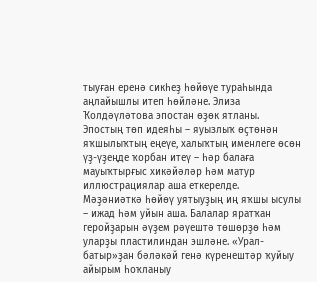тыуған еренә сикһеҙ һөйөүе тураһында аңлайышлы итеп һөйләне. Элиза Ҡолдәүләтова эпостан өҙөк ятланы.
Эпостың төп идеяһы – яуызлыҡ өҫтөнән яҡшылыҡтың еңеүе, халыҡтың именлеге өсөн үҙ-үҙеңде ҡорбан итеү – һәр балаға мауыҡтырғыс хикәйәләр һәм матур иллюстрациялар аша еткерелде.
Мәҙәниәткә һөйөү уятыуҙың иң яҡшы ысулы – ижад һәм уйын аша. Балалар яратҡан геройҙарын әүҙем рәүештә төшөрҙө һәм уларҙы пластилиндан эшләне. «Урал-батыр»ҙан бәләкәй генә күренештәр ҡуйыу айырым һоҡланыу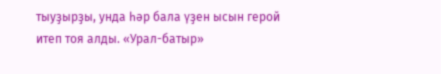тыуҙырҙы, унда һәр бала үҙен ысын герой итеп тоя алды. «Урал-батыр»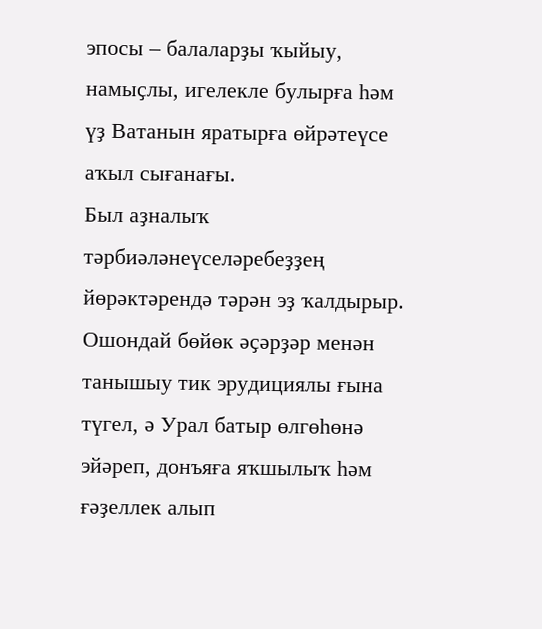эпосы – балаларҙы ҡыйыу, намыҫлы, игелекле булырға һәм үҙ Ватанын яратырға өйрәтеүсе аҡыл сығанағы.
Был аҙналыҡ тәрбиәләнеүселәребеҙҙең йөрәктәрендә тәрән эҙ ҡалдырыр. Ошондай бөйөк әҫәрҙәр менән танышыу тик эрудициялы ғына түгел, ә Урал батыр өлгөһөнә эйәреп, донъяға яҡшылыҡ һәм ғәҙеллек алып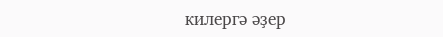килергә әҙер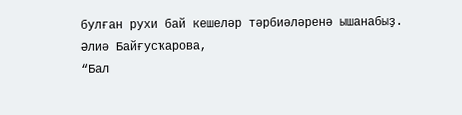булған рухи бай кешеләр тәрбиәләренә ышанабыҙ.
Әлиә Байғусҡарова,
“Бал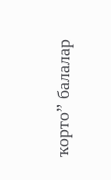ҡорто” балалар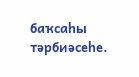баҡсаһы тәрбиәсеһе.